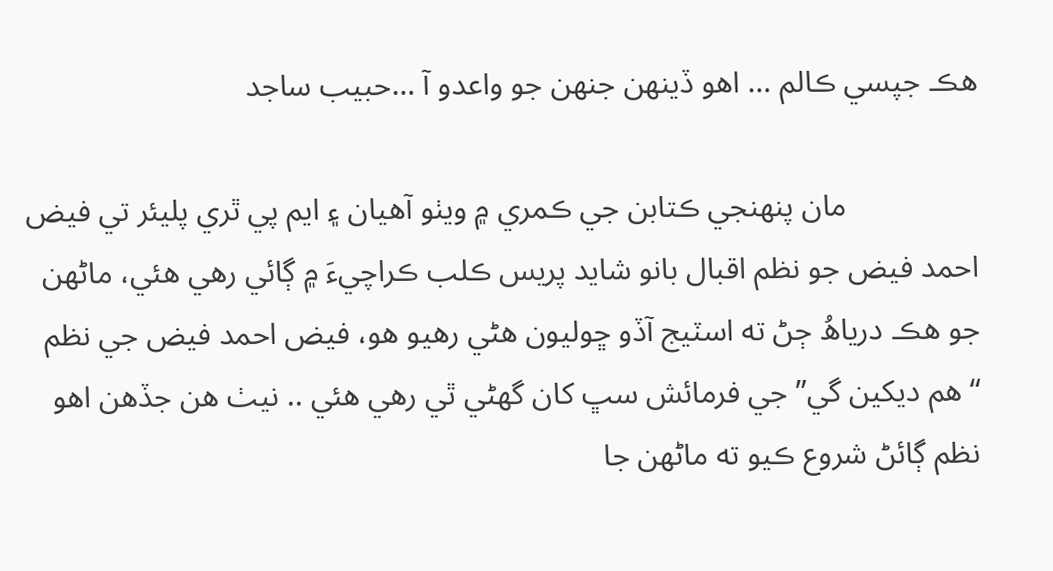ھڪ جپسي ڪالم … اھو ڏينھن جنھن جو واعدو آ …حبيب ساجد

                 مان پنھنجي ڪتابن جي ڪمري ۾ ويٺو آھيان ۽ ايم پي ٿري پليئر تي فيض احمد فيض جو نظم اقبال بانو شايد پريس ڪلب ڪراچيءَ ۾ ڳائي رھي ھئي، ماڻھن جو ھڪ درياھُ ڄڻ ته اسٽيج آڏو ڇوليون ھڻي رھيو ھو، فيض احمد فيض جي نظم “ھم ديکين گي” جي فرمائش سڀ کان گھڻي ٿي رھي ھئي .. نيٺ ھن جڏھن اھو نظم ڳائڻ شروع ڪيو ته ماڻھن جا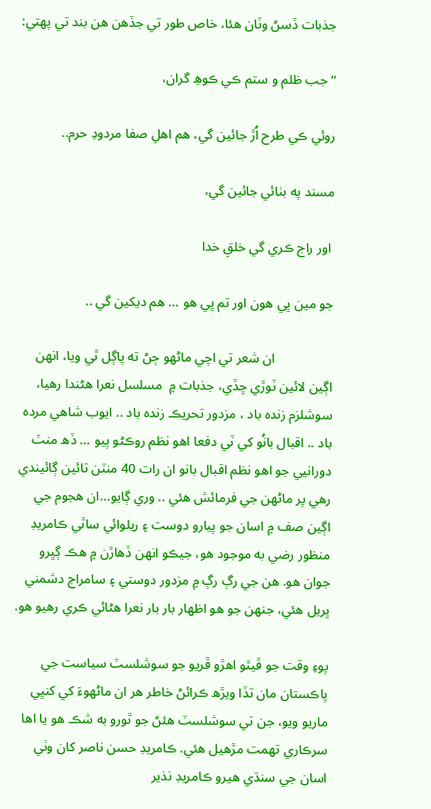جذبات ڏسڻ وٽان ھئا، خاص طور تي جڏھن ھن بند تي پھتي:

“جب ظلم و ستم ڪي ڪوھِ گران،

روئي ڪي طرح اُڙ جائين گي، ھم اھلِ صفا مردودِ حرم..

مسند په بٺائي جائين گي،

 اور راج ڪري گي خلقِ خدا

جو مين ڀي ھون اور تم ڀي ھو … ھم ديکين گي ..

                 ان شعر تي اچي ماڻھو ڄڻ ته پاڳل ٿي ويا، انهن اڳين لائين ٽوڙي ڇڏي، جذبات ۾  مسلسل نعرا ھڻندا رھيا، سوشلزم زنده باد ، مزدور تحريڪ زنده باد .. ايوب شاھي مرده باد .. اقبال بانُو کي ٽي دفعا اھو نظم روڪڻو پيو … ڏھ منٽ دورانيي جو اھو نظم اقبال بانو ان رات 40 منٽن تائين ڳائيندي رھي پر ماڻھن جي فرمائش ھئي .. وري ڳايو…ان ھجوم جي اڳين صف ۾ اسان جو پيارو دوست ۽ ريلوائي ساٿي ڪامريڊ منظور رضي به موجود ھو، جيڪو انھن ڏھاڙن ۾ ھڪ ڳڀرو جوان ھو. ھن جي رڳ رڳ ۾ مزدور دوستي ۽ سامراج دشمني ڀريل ھئي، جنھن جو ھو اظھار بار بار نعرا ھڻائي ڪري رھيو ھو.

پوءِ وقت جو ڦيٿو اھڙو ڦريو جو سوشلسٽ سياست جي پاڪستان مان تڏا ويڙھ ڪرائڻ خاطر ھر ان ماڻھوءَ کي کنڀي ماريو ويو، جن تي سوشلسٽ ھئڻ جو ٿورو به شڪ هو يا اها سرڪاري تھمت مڙھيل ھئي. ڪامريڊ حسن ناصر کان وٺي اسان جي سنڌي ھيرو ڪامريڊ نذير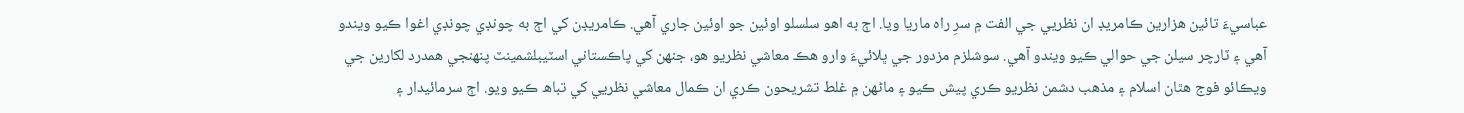عباسيءَ تائين ھزارين ڪامريڊ ان نظريي جي الفت ۾ سرِ راه ماريا ويا. اڄ به اھو سلسلو اوئين جو اوئين جاري آھي. ڪامريڊن کي اڄ به چونڊي چونڊي اغوا ڪيو ويندو آھي ۽ ٽارچر سيلن جي حوالي ڪيو ويندو آهي. سوشلزم مزدور جي ڀلائيءَ وارو ھڪ معاشي نظريو ھو، جنھن کي پاڪستاني اسٽيبلشمينٽ پنھنجي ھمدرد لکارين جي ويڪائو فوج ھٿان اسلام ۽ مذھب دشمن نظريو ڪري پيش ڪيو ۽ ماڻھن ۾ غلط تشريحون ڪري ان ڪمال معاشي نظريي کي تباھ ڪيو ويو. اڄ سرمائيدار ۽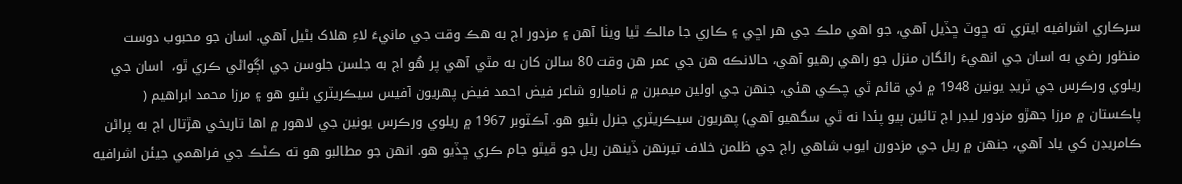سرڪاري اشرافيه ايتري ته ڇوٽ ڇڏيل آھي، جو اھي ملڪ جي ھر اڇي ۽ ڪاري جا مالڪ ٿيا ويٺا آھن ۽ مزدور اڄ به ھڪ وقت جي مانيءَ لاءِ ھلاک بڻيل آھي. اسان جو محبوب دوست منظور رضي به اسان جي انھيءَ رائگان منزل جو راھي رھيو آھي، حالانڪه ھن جي عمر ھن وقت 80 سالن کان به مٿي آھي پر ھُو اڄ به جلسن جلوسن جي اڳواڻي ڪري ٿو،  اسان جي ريلوي ورڪرس جي ٽريڊ يونين 1948 ۾ ئي قائم ٿي چڪي ھئي، جنھن جي اولين ميمبرن ۾ ناميارو شاعر فيض احمد فيض پھريون آفيس سيڪريٽري بڻيو ھو ۽ مرزا محمد ابراھيم ( پاڪستان ۾ مرزا جھڙو مزدور ليڊر اڄ تائين ٻيو پئدا نه ٿي سگھيو آھي) پھريون سيڪريٽري جنرل بڻيو ھو. آڪٽوبر 1967 ۾ ريلوي ورڪرس يونين جي لاھور ۾ اھا تاريخي ھڙتال اڄ به پراڻن ڪامريڊن کي ياد آھي، جنھن ۾ ريل جي مزدورن ايوب شاھي راڄ جي ظلمن خلاف تيرنھن ڏينھن ريل جو ڦيٿو جام ڪري ڇڏيو ھو. انھن جو مطالبو ھو ته ڪڻڪ جي فراھمي جيئن اشرافيه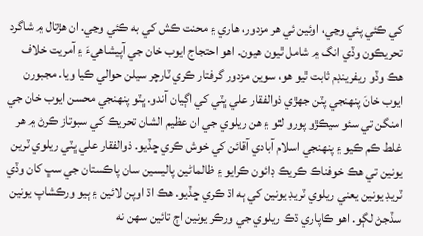کي ڪئي پئي وڃي، اوئين ئي ھر مزدور، ھاري ۽ محنت ڪش کي به ڪئي وڃي. ان ھڙتال ۾ شاگرد تحريڪون وڏي انگ ۾ شامل ٿيون ھيون. اھو احتجاج ايوب خان جي آپيشاهيءَ ۽ آمريت خلاف ھڪ وڏو ريفرينڊم ثابت ٿيو ھو، سوين مزدور گرفتار ڪري ٽارچر سيلن حوالي ڪيا ويا. مجبورن ايوب خانَ پنهنجي پٽن جهڙي ذوالفقار علي ڀٽي کي اڳيان آندو. ڀٽو پنھنجي محسن ايوب خان جي امنگن تي سئو سيڪڙو پورو لٿو ۽ ھن ريلوي جي ان عظيم الشان تحريڪ کي سبوتاز ڪرڻ ۾ ھر غلط ڪم ڪيو ۽ پنھنجي اسلام آبادي آقائن کي خوش ڪري ڇڏيو. ذوالفقار علي ڀٽي ريلوي ٽرين يونين تي ھڪ خوفناڪ ڪريڪ ڊائون ڪرايو ۽ ظالماڻين پاليسين سان پاڪستان جي سڀ کان وڏي ٽريڊ يونين يعني ريلوي ٽريڊ يونين کي ٻه اڌ ڪري ڇڏيو. ھڪ اڌ اوپن لائين ۽ ٻيو ورڪشاپ يونين سڏجڻ لڳو. اھو ڪاپاري ڌڪ ريلوي جي ورڪر يونين اڄ تائين سھن نه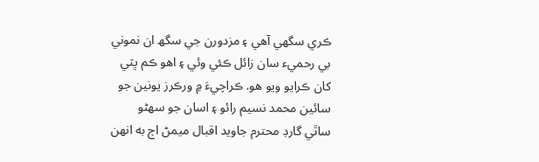ڪري سگھي آھي ۽ مزدورن جي سگھ ان نموني بي رحميء سان زائل ڪئي وئي ۽ اهو ڪم ڀٽي کان ڪرايو ويو هو. ڪراچيءَ ۾ ورڪرز يونين جو سائين محمد نسيم رائو ۽ اسان جو سھڻو ساٿي گارڊ محترم جاويد اقبال ميمڻ اڄ به انھن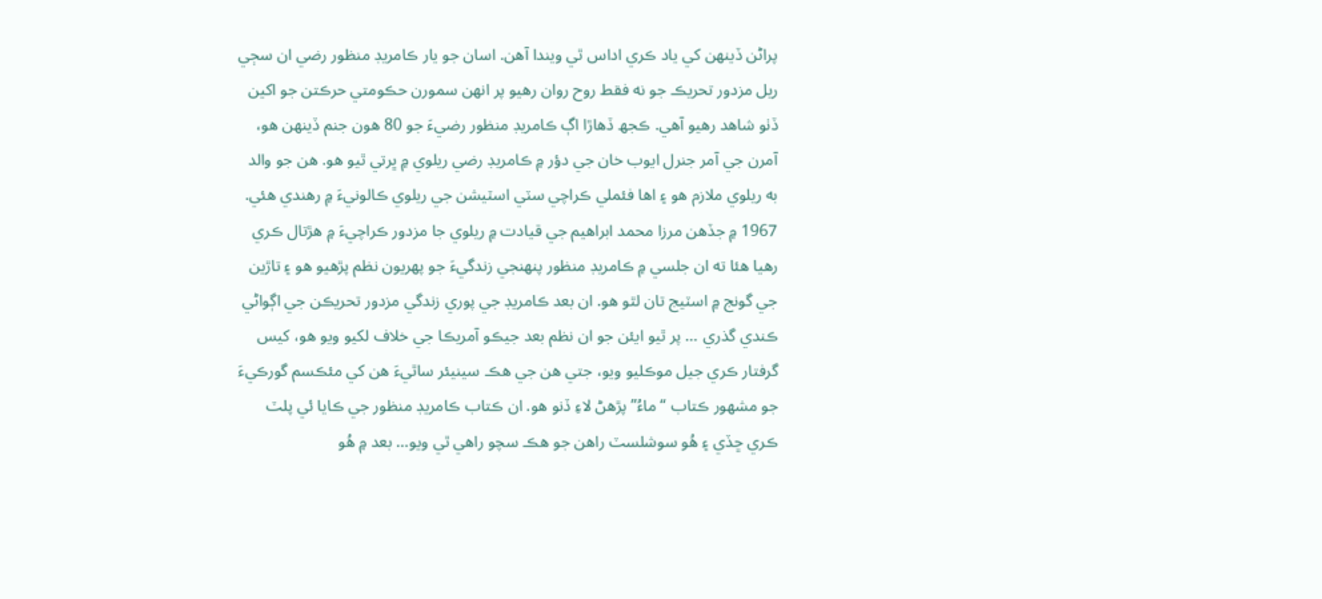پراڻن ڏينھن کي ياد ڪري اداس ٿي ويندا آھن. اسان جو يار ڪامريڊ منظور رضي ان سڄي ريل مزدور تحريڪ جو نه فقط روح روان رھيو پر انھن سمورن حڪومتي حرڪتن جو اکين ڏٺو شاھد رھيو آھي. ڪجھ ڏھاڙا اڳ ڪامريڊ منظور رضيءَ جو 80 هون جنم ڏينھن ھو، آمرن جي آمر جنرل ايوب خان جي دؤر ۾ ڪامريڊ رضي ريلوي ۾ ڀرتي ٿيو ھو. ھن جو والد به ريلوي ملازم ھو ۽ اھا فئملي ڪراچي سٽي اسٽيشن جي ريلوي ڪالونيءَ ۾ رھندي ھئي. 1967 ۾ جڏھن مرزا محمد ابراھيم جي قيادت ۾ ريلوي جا مزدور ڪراچيءَ ۾ ھڙتال ڪري رھيا ھئا ته ان جلسي ۾ ڪامريڊ منظور پنھنجي زندگيءَ جو پھريون نظم پڙھيو ھو ۽ تاڙين جي گونج ۾ اسٽيج تان لٿو ھو. ان بعد ڪامريڊ جي پوري زندگي مزدور تحريڪن جي اڳواڻي ڪندي گذري … پر ٿيو ايئن جو ان نظم بعد جيڪو آمريڪا جي خلاف لکيو ويو ھو، کيس گرفتار ڪري جيل موڪليو ويو، جتي ھن جي ھڪ سينيئر ساٿيءَ ھن کي مئڪسم گورڪيءَ جو مشھور ڪتاب “ماءُ” پڙھڻ لاءِ ڏنو ھو. ان ڪتاب ڪامريڊ منظور جي ڪايا ئي پلٽ ڪري ڇڏي ۽ ھُو سوشلسٽ راھن جو ھڪ سچو راھي ٿي ويو… بعد ۾ ھُو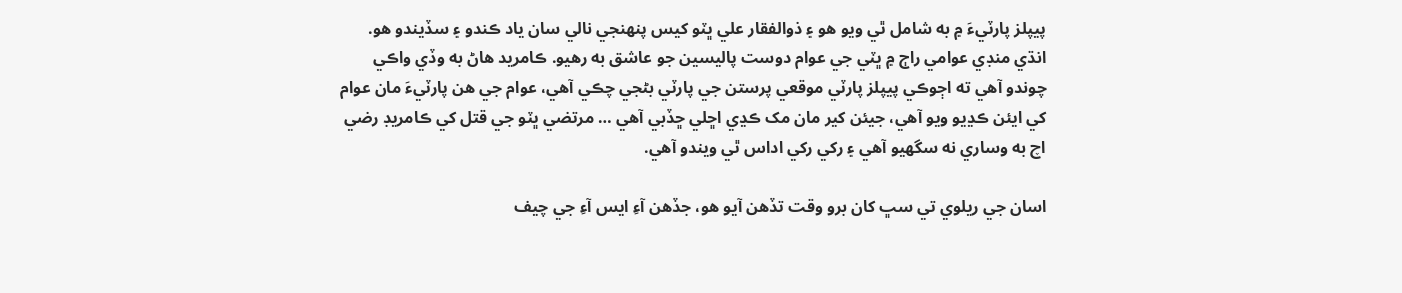پيپلز پارٽيءَ ۾ به شامل ٿي ويو هو ۽ ذوالفقار علي ڀٽو کيس پنھنجي نالي سان ياد ڪندو ۽ سڏيندو ھو. انڌي منڊي عوامي راڄ ۾ ڀٽي جي عوام دوست پاليسين جو عاشق به رھيو. ڪامريد ھاڻ به وڏي واڪي چوندو آھي ته اڄوڪي پيپلز پارٽي موقعي پرستن جي پارٽي بڻجي چڪي آھي، عوام جي ھن پارٽيءَ مان عوام کي ايئن ڪڍيو ويو آھي، جيئن کير مان مک ڪڍي اڇلي ڇڏبي آھي … مرتضي ڀٽو جي قتل کي ڪامريڊ رضي اچ به وساري نه سگھيو آھي ۽ رکي رکي اداس ٿي ويندو آھي.

اسان جي ريلوي تي سڀ کان برو وقت تڏھن آيو ھو، جڏھن آءِ ايس آءِ جي چيف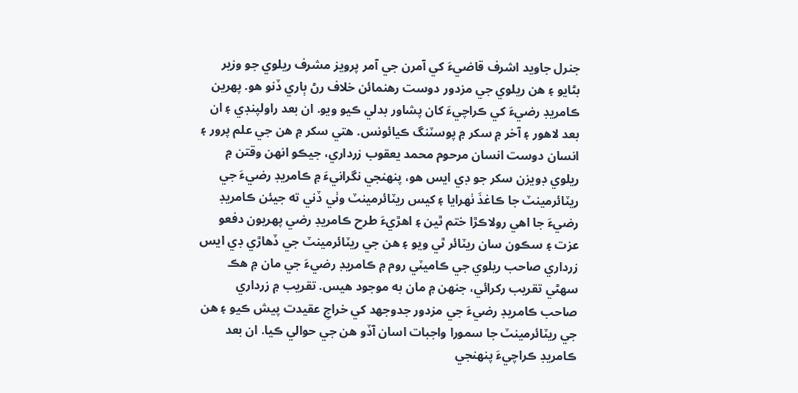جنرل جاويد اشرف قاضيءَ کي آمرن جي آمر پرويز مشرف ريلوي جو وزير بڻايو ۽ ھن ريلوي جي مزدور دوست رھنمائن خلاف رڻ ٻاري ڏنو ھو. پھرين ڪامريڊ رضيءَ کي ڪراچيءَ کان پشاور بدلي ڪيو ويو. ان بعد راولپنڊي ۽ ان بعد لاھور ۽ آخر ۾ سکر ۾ پوسٽنگ ڪيائونس. ھتي سکر ۾ ھن جي علم پرور ۽ انسان دوست انسان مرحوم محمد يعقوب زرداري، جيڪو انهن وقتن ۾ ريلوي ڊويزن سکر جو ڊي ايس هو، پنھنجي نگرانيءَ ۾ ڪامريڊ رضيءَ جي ريٽائرمينٽ جا ڪاغذَ ٺھرايا ۽ کيس ريٽائرمينٽ وٺي ڏني ته جيئن ڪامريڊ رضيءَ جا اهي رولاڪڙا ختم ٿين ۽ اهڙيءَ طرح ڪامريڊ رضي پهريون دفعو عزت ۽ سڪون سان ريٽائر ٿي ويو ۽ ھن جي ريٽائرمينٽ جي ڏھاڙي ڊي ايس زرداري صاحب ريلوي جي ڪاميٽي روم ۾ ڪامريڊ رضيءَ جي مان ۾ ھڪ سھڻي تقريب رکرائي، جنھن ۾ مان به موجود ھيس. تقريب ۾ زرداري صاحب ڪامريڊ رضيءَ جي مزدور جدوجھد کي خراجِ عقيدت پيش ڪيو ۽ ھن جي ريٽائرمينٽ جا سمورا واجبات اسان آڏو ھن جي حوالي ڪيا. ان بعد ڪامريڊ ڪراچيءَ پنھنجي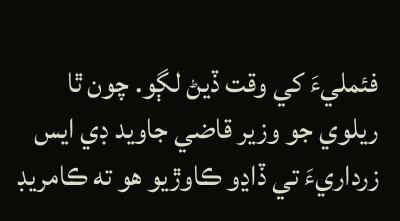فئمليءَ کي وقت ڏيڻ لڳو. چون ٿا ريلوي جو وزير قاضي جاويد ڊي ايس زرداريءَ تي ڏاڍو ڪاوڙيو ھو ته ڪامريڊ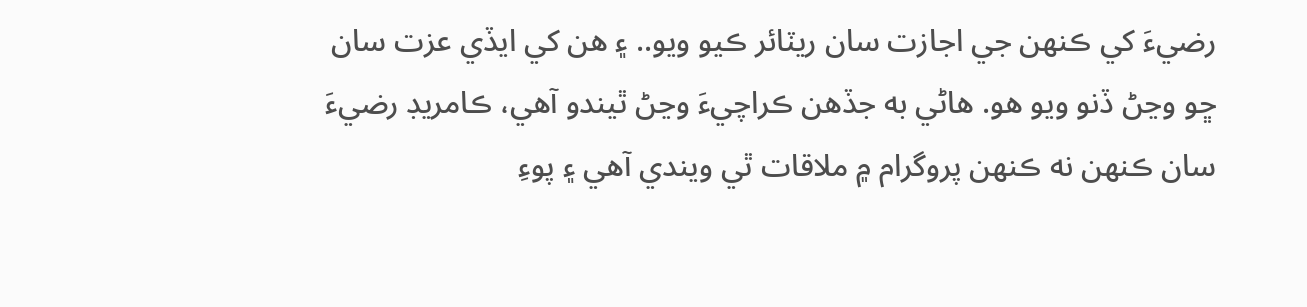رضيءَ کي ڪنھن جي اجازت سان ريٽائر ڪيو ويو.. ۽ ھن کي ايڏي عزت سان ڇو وڃڻ ڏنو ويو ھو. ھاڻي به جڏھن ڪراچيءَ وڃڻ ٿيندو آھي، ڪامريڊ رضيءَ سان ڪنھن نه ڪنھن پروگرام ۾ ملاقات ٿي ويندي آھي ۽ پوءِ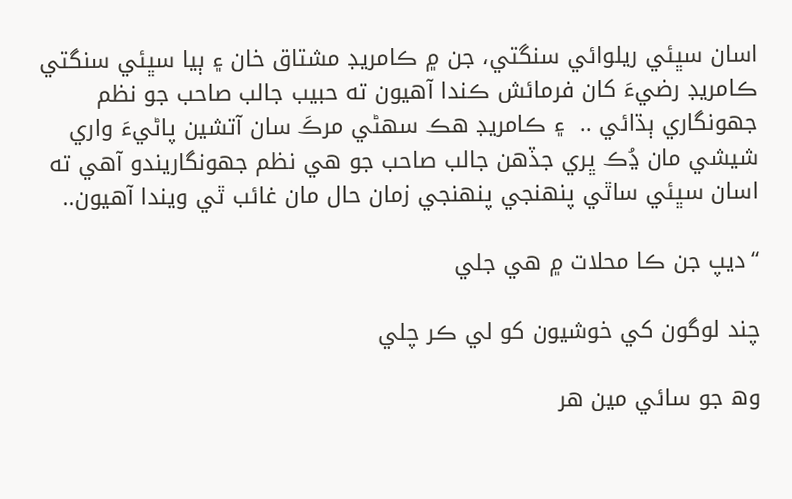اسان سڀئي ريلوائي سنگتي، جن ۾ ڪامريڊ مشتاق خان ۽ ٻيا سڀئي سنگتي ڪامريڊ رضيءَ کان فرمائش ڪندا آھيون ته حبيب جالب صاحب جو نظم جھونگاري ٻڌائي ..  ۽ ڪامريڊ ھڪ سھڻي مرڪَ سان آتشين پاڻيءَ واري شيشي مان ڍُڪ ڀري جڏھن جالب صاحب جو ھي نظم جھونگاريندو آھي ته اسان سڀئي ساٿي پنھنجي پنھنجي زمان حال مان غائب ٿي ويندا آھيون..

“ديپ جن ڪا محلات ۾ ھي جلي

چند لوگون کي خوشيون کو لي ڪر چلي

وھ جو سائي مين ھر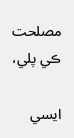مصلحت ڪي پلي،

ايسي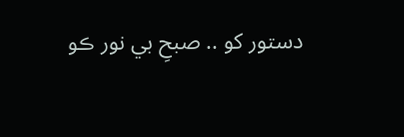دستور کو .. صبحِ بي نور ڪو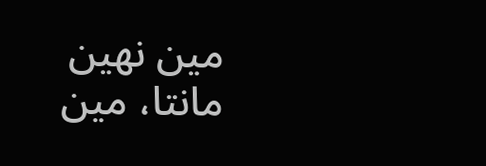مين نھين مانتا، مين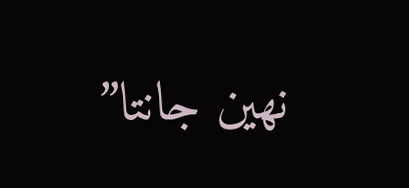نھين جانتا”